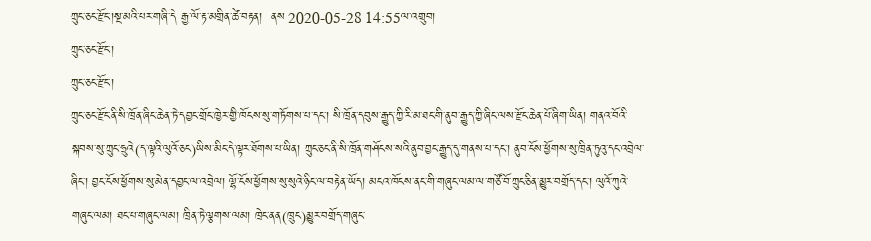ཀྲུང་ཅང་རྫོང་།སྔ་མའི་པར་གཞི་དེ རྒྱ་ལོ་རྟ་མགྲིན་ཚེ་བརྟན།  ནས 2020-05-28 14:55ལ་འགྲུབ།
ཀྲུང་ཅང་རྫོང་།
ཀྲུང་ཅང་རྫོང་།
ཀྲུང་ཅང་རྫོང་ནི་སི་ཁྲོན་ཞིང་ཆེན་ཏེ་དབྱང་གྲོང་ཁྱེར་གྱི་ཁོངས་སུ་གཏོགས་པ་དང་། སི་ཁྲོན་དབུས་རྒྱུད་ཀྱི་རི་མ་ཐང་གི་ནུབ་རྒྱུད་ཀྱི་ཞིང་ལས་རྫོང་ཆེན་པོ་ཞིག་ཡིན། གནའ་བོའི་སྐབས་སུ་ཀྲུང་ཧྲུའེ(ད་ལྟའི་ལུའོ་ཅང)ཡིས་མིང་དེ་ལྟར་ཐོགས་པ་ཡིན། ཀྲུང་ཅང་ནི་སི་ཁྲོན་གཤོངས་སའི་ནུབ་བྱང་རྒྱུད་དུ་གནས་པ་དང་། ནུབ་ངོས་ཕྱོགས་སུ་ཁྲིན་ཏུའུ་དང་འབྲེལ་ཞིང་། བྱང་ངོས་ཕྱོགས་སུ་མེན་དབྱང་ལ་འབྲེལ། ལྷོ་ངོས་ཕྱོགས་སུ་སུའེ་ཉིང་ལ་བརྟེན་ཡོད། མངའ་ཁོངས་ནང་གི་གཞུང་ལམ་ལ་གཙོ་བོ་ཀྲུང་ཅིན་མྱུར་བགྲོད་དང་། ལུའོ་ཀུའེ་གཞུང་ལམ། ཐང་པ་གཞུང་ལམ། ཁྲིན་ཏེ་ལྕགས་ལམ། ཁྲེང་ནན(ཁྲུང)མྱུར་བགྲོད་གཞུང་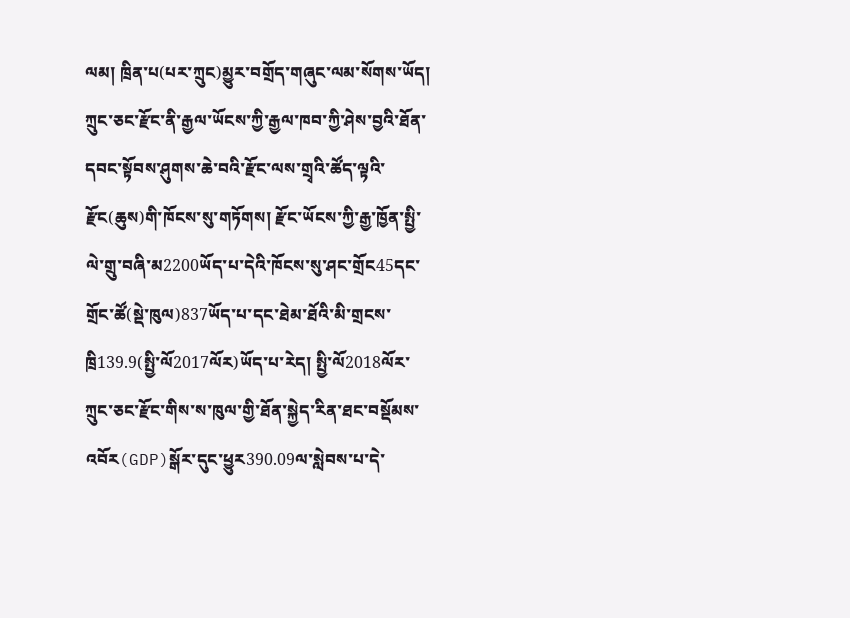ལམ། ཁྲིན་པ(པར་ཀྲུང)མྱུར་བགྲོད་གཞུང་ལམ་སོགས་ཡོད། ཀྲུང་ཅང་རྫོང་ནི་རྒྱལ་ཡོངས་ཀྱི་རྒྱལ་ཁབ་ཀྱི་ཤེས་བྱའི་ཐོན་དབང་སྟོབས་ཤུགས་ཆེ་བའི་རྫོང་ལས་གྲྭའི་ཚོད་ལྟའི་རྫོང(ཆུས)གི་ཁོངས་སུ་གཏོགས། རྫོང་ཡོངས་ཀྱི་རྒྱ་ཁྱོན་སྤྱི་ལེ་གྲུ་བཞི་མ2200ཡོད་པ་དེའི་ཁོངས་སུ་ཤང་གྲོང45དང་གྲོང་ཚོ(སྡེ་ཁུལ)837ཡོད་པ་དང་ཐེམ་ཐོའི་མི་གྲངས་ཁྲི139.9(སྤྱི་ལོ2017ལོར)ཡོད་པ་རེད། སྤྱི་ལོ2018ལོར་ཀྲུང་ཅང་རྫོང་གིས་ས་ཁུལ་གྱི་ཐོན་སྐྱེད་རིན་ཐང་བསྡོམས་འབོར(GDP)སྒོར་དུང་ཕྱུར390.09ལ་སླེབས་པ་དེ་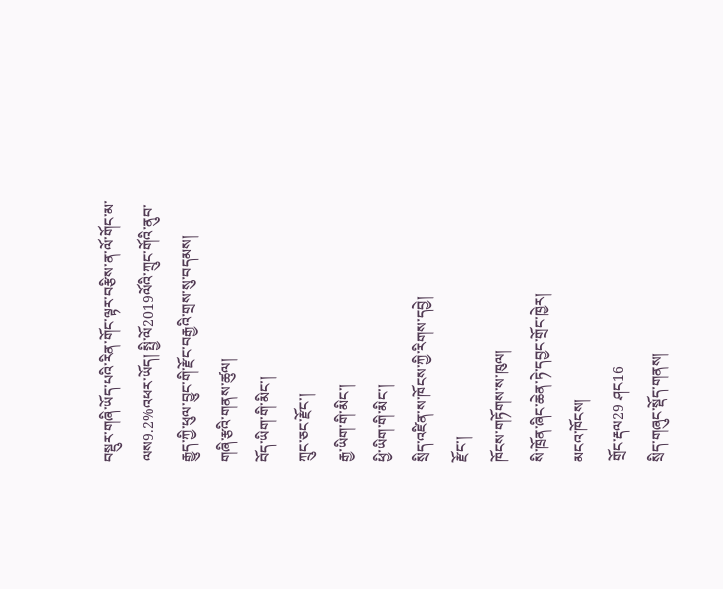བསྡུར་གཞི་ཡོད་པའི་རིན་གོང་ལྟར་བརྩིས་ན་ལོ་གོང་མ་ལས9.2%འཕར་ཡོད། སྤྱི་ལོ2019ལོའི་ཀྲུང་གོའི་ནུབ་རྒྱུད་ཀྱི་ཕུལ་བྱུང་གི་རྫོང་བརྒྱའི་གྲས་སུ་བདམས།
གཞི་རྩའི་གནས་ཚུལ།
བོད་ཡིག་གི་མིང་།
ཀྲུང་ཅང་རྫོང་།
རྒྱ་ཡིག་གི་མིང་།
ཕྱི་ཡིག་གི་མིང་།
སྲིད་འཛིན་ས་ཁོངས་ཀྱི་རིགས་དབྱེ།
རྫོང་།
ཁོངས་གཏོགས་ས་ཁུལ།
སི་ཁྲོན་ཞིང་ཆེན་ཏེ་དབྱང་གྲོང་ཁྱེར།
མངའ་ཁོངས།
གྲོང་རྡལ29 ཤང16
སྲིད་གཞུང་སྡོད་གནས།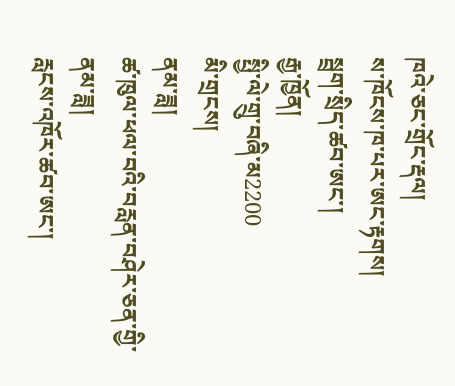ཁའེ་ཅང་གྲོང་རྡལ།
ས་ཁོངས་ཁ་པར་ཨང་རྟགས།
སྦྲག་སྲིད་ཚབ་ཨང་།
རྒྱ་ཁྱོན།
སྤྱི་ལེ་གྲུ་བཞི་མ2200
མི་གྲངས།
ནམ་ཟླ།
ཚ་ཁུལ་ཕལ་བའི་བརླན་བཤེར་ཅན་གྱི་ནམ་ཟླ།
རླངས་འཁོར་ཚབ་ཨང་།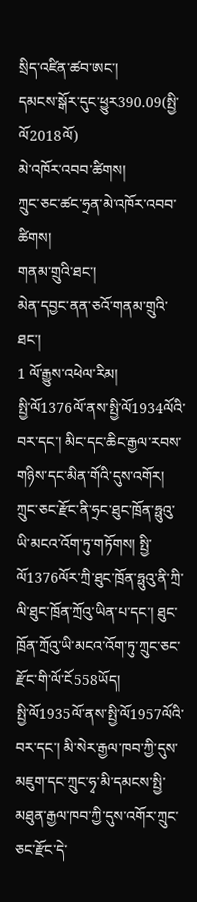སྲིད་འཛིན་ཚབ་ཨང་།
དམངས་སྒོར་དུང་ཕྱུར390.09(སྤྱི་ལོ2018ལོ)
མེ་འཁོར་འབབ་ཚིགས།
ཀྲུང་ཅང་ཚང་ཧྲན་མེ་འཁོར་འབབ་ཚིགས།
གནམ་གྲུའི་ཐང་།
མེན་དབྱང་ནན་ཅའོ་གནམ་གྲུའི་ཐང་།
1 ལོ་རྒྱུས་འཕེལ་རིམ།
སྤྱི་ལོ1376ལོ་ནས་སྤྱི་ལོ1934ལོའི་བར་དང་། མིང་དང་ཆིང་རྒྱལ་རབས་གཉིས་དང་མིན་གོའི་དུས་འགོར། ཀྲུང་ཅང་རྫོང་ནི་ཧྲང་ཐུང་ཁྲོན་ཧྥུའུ་ཡི་མངའ་འོག་ཏུ་གཏོགས། སྤྱི་ལོ1376ལོར་ཀྲི་ཐུང་ཁྲོན་ཧྥུའུ་ནི་ཀྲི་ལི་ཐུང་ཁྲོན་ཀྲོའུ་ཡིན་པ་དང་། ཐུང་ཁྲོན་ཀྲོའུ་ཡི་མངའ་འོག་ཏུ་ཀྲུང་ཅང་རྫོང་གི་ལོ་ངོ558ཡོད།
སྤྱི་ལོ1935ལོ་ནས་སྤྱི་ལོ1957ལོའི་བར་དང་། མི་སེར་རྒྱལ་ཁབ་ཀྱི་དུས་མཇུག་དང་ཀྲུང་ཧྭ་མི་དམངས་སྤྱི་མཐུན་རྒྱལ་ཁབ་ཀྱི་དུས་འགོར་ཀྲུང་ཅང་རྫོང་དེ་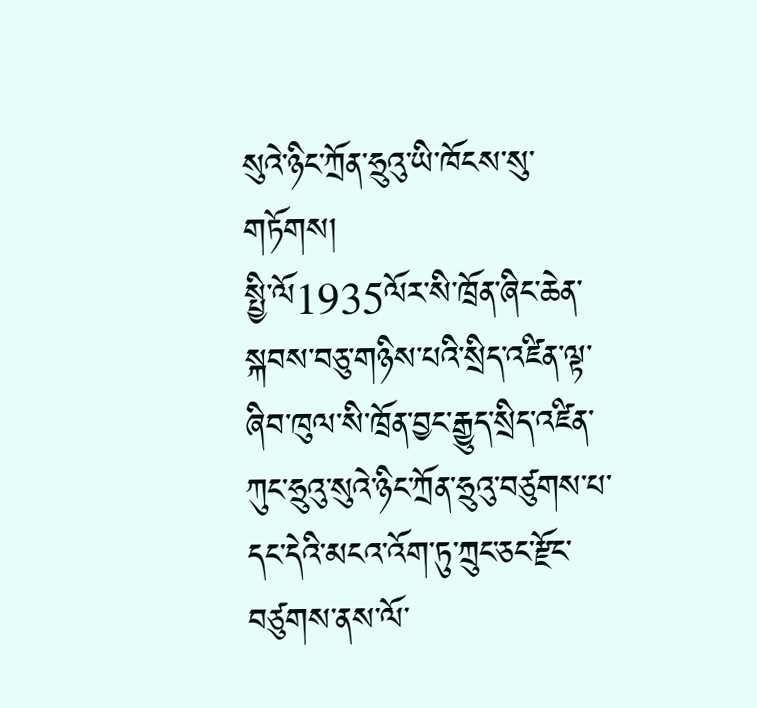སུའེ་ཉིང་ཀྲོན་ཧྲུའུ་ཡི་ཁོངས་སུ་གཏོགས།
སྤྱི་ལོ1935ལོར་སི་ཁྲོན་ཞིང་ཆེན་སྐབས་བཅུ་གཉིས་པའི་སྲིད་འཛིན་ལྟ་ཞིབ་ཁུལ་སི་ཁྲོན་བྱང་རྒྱུད་སྲིད་འཛིན་ཀུང་ཧྲུའུ་སུའེ་ཉིང་ཀྲོན་ཧྲུའུ་བཙུགས་པ་དང་དེའི་མངའ་འོག་ཏུ་ཀྲུང་ཅང་རྫོང་བཙུགས་ནས་ལོ་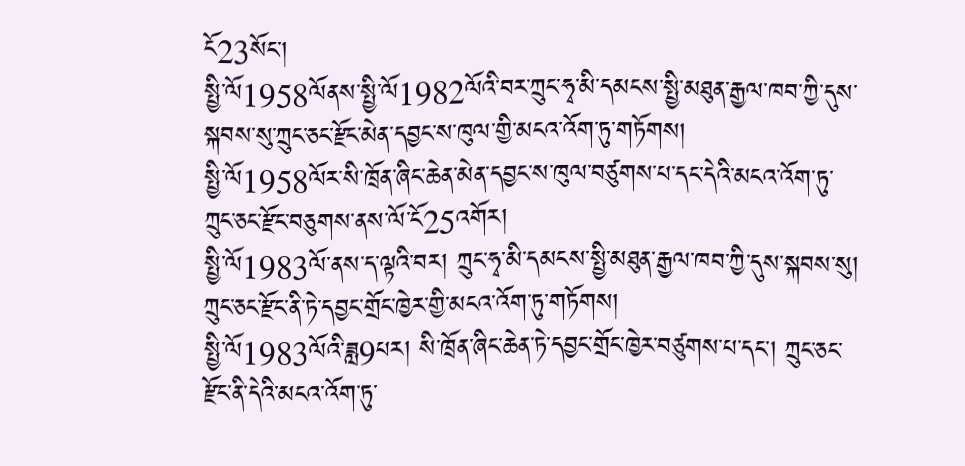ངོ23སོང་།
སྤྱི་ལོ1958ལོནས་སྤྱི་ལོ1982ལོའི་བར་ཀྲུང་ཧྭ་མི་དམངས་སྤྱི་མཐུན་རྒྱལ་ཁབ་ཀྱི་དུས་སྐབས་སུ་ཀྲུང་ཅང་རྫོང་མེན་དབྱང་ས་ཁུལ་གྱི་མངའ་འོག་ཏུ་གཏོགས།
སྤྱི་ལོ1958ལོར་སི་ཁྲོན་ཞིང་ཆེན་མེན་དབྱང་ས་ཁུལ་བཙུགས་པ་དང་དེའི་མངའ་འོག་ཏུ་ཀྲུང་ཅང་རྫོང་བཅུགས་ནས་ལོ་ངོ25འགོར།
སྤྱི་ལོ1983ལོ་ནས་ད་ལྟའི་བར། ཀྲུང་ཧྭ་མི་དམངས་སྤྱི་མཐུན་རྒྱལ་ཁབ་ཀྱི་དུས་སྐབས་སུ། ཀྲུང་ཅང་རྫོང་ནི་ཏེ་དབྱང་གྲོང་ཁྱེར་གྱི་མངའ་འོག་ཏུ་གཏོགས།
སྤྱི་ལོ1983ལོའི་ཟླ9པར། སི་ཁྲོན་ཞིང་ཆེན་ཏེ་དབྱང་གྲོང་ཁྱེར་བཙུགས་པ་དང་། ཀྲུང་ཅང་རྫོང་ནི་དེའི་མངའ་འོག་ཏུ་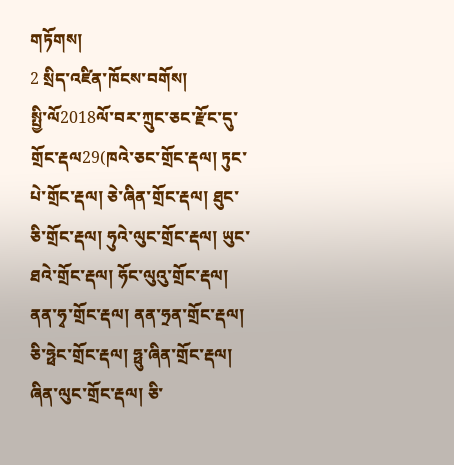གཏོགས།
2 སྲིད་འཛིན་ཁོངས་བགོས།
སྤྱི་ལོ2018ལོ་བར་ཀྲུང་ཅང་རྫོང་དུ་གྲོང་རྡལ29(ཁའེ་ཅང་གྲོང་རྡལ། ཏུང་པེ་གྲོང་རྡལ། ཅེ་ཞིན་གྲོང་རྡལ། ཐུང་ཅི་གྲོང་རྡལ། ཧུའེ་ལུང་གྲོང་རྡལ། ཡུང་ཐའེ་གྲོང་རྡལ། ཧོང་ལུའུ་གྲོང་རྡལ། ནན་ཧྭ་གྲོང་རྡལ། ནན་ཧྲན་གྲོང་རྡལ། ཅི་ཧྥེང་གྲོང་རྡལ། ཧྥུ་ཞིན་གྲོང་རྡལ། ཞིན་ལུང་གྲོང་རྡལ། ཅི་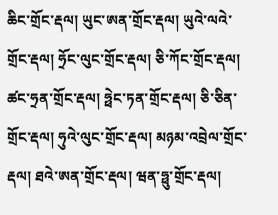ཆིང་གྲོང་རྡལ། ཡུང་ཨན་གྲོང་རྡལ། ཡུའེ་ལའེ་གྲོང་རྡལ། ཧྲོང་ལུང་གྲོང་རྡལ། ཅི་ཀོང་གྲོང་རྡལ། ཚང་ཧྲན་གྲོང་རྡལ། ཧྥེང་ཏན་གྲོང་རྡལ། ཅི་ཅིན་གྲོང་རྡལ། ཧུའེ་ལུང་གྲོང་རྡལ། མཉམ་འབྲེལ་གྲོང་རྡལ། ཐའེ་ཨན་གྲོང་རྡལ། ཝན་ཧྥུ་གྲོང་རྡལ།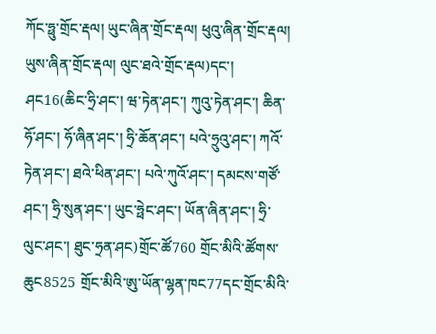ཀོང་ཧྥུ་གྲོང་རྡལ། ཡུང་ཞིན་གྲོང་རྡལ། ཕུའུ་ཞིན་གྲོང་རྡལ། ཡུས་ཞིན་གྲོང་རྡལ། ལུང་ཐའེ་གྲོང་རྡལ)དང་། ཤང16(ཆིང་ཧྲི་ཤང་། ཝ་ཏེན་ཤང་། ཀུའུ་ཏེན་ཤང་། ཆིན་ཧོ་ཤང་། ཧོ་ཞིན་ཤང་། ཧྲི་ཆོན་ཤང་། པའེ་ཧྲུའུ་ཤང་། ཀའོ་ཏེན་ཤང་། ཐའེ་ཕིན་ཤང་། པའེ་ཀུའོ་ཤང་། དམངས་གཙོ་ཤང་། ཧྲི་སུན་ཤང་། ཡུང་ཧྥེང་ཤང་། ཡོན་ཞིན་ཤང་། ཧྲི་ལུང་ཤང་། ཐུང་ཧྲན་ཤང)གྲོང་ཚོ760 གྲོང་མིའི་ཚོགས་ཆུང8525 གྲོང་མིའི་ཨུ་ཡོན་ལྷན་ཁང77དང་གྲོང་མིའི་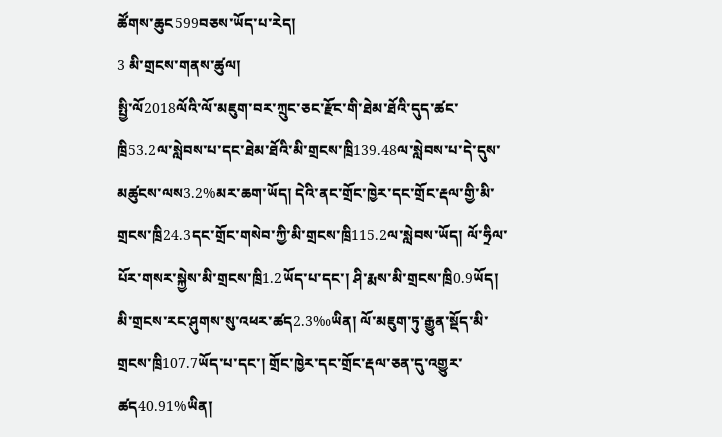ཚོགས་ཆུང599བཅས་ཡོད་པ་རེད།
3 མི་གྲངས་གནས་ཚུལ།
སྤྱི་ལོ2018ལོའི་ལོ་མཇུག་བར་ཀྲུང་ཅང་རྫོང་གི་ཐེམ་ཐོའི་དུད་ཚང་ཁྲི53.2ལ་སླེབས་པ་དང་ཐེམ་ཐོའི་མི་གྲངས་ཁྲི139.48ལ་སླེབས་པ་དེ་དུས་མཚུངས་ལས3.2%མར་ཆག་ཡོད། དེའི་ནང་གྲོང་ཁྱེར་དང་གྲོང་རྡལ་གྱི་མི་གྲངས་ཁྲི24.3དང་གྲོང་གསེབ་ཀྱི་མི་གྲངས་ཁྲི115.2ལ་སླེབས་ཡོད། ལོ་ཧྲིལ་པོར་གསར་སྐྱེས་མི་གྲངས་ཁྲི1.2ཡོད་པ་དང་། ཤི་རྨས་མི་གྲངས་ཁྲི0.9ཡོད། མི་གྲངས་རང་ཤུགས་སུ་འཕར་ཚད2.3‰ཡིན། ལོ་མཇུག་ཏུ་རྒྱུན་སྡོད་མི་གྲངས་ཁྲི107.7ཡོད་པ་དང་། གྲོང་ཁྱེར་དང་གྲོང་རྡལ་ཅན་དུ་འགྱུར་ཚད40.91%ཡིན།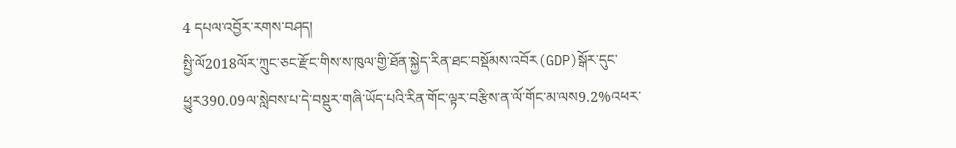4 དཔལ་འབྱོར་རགས་བཤད།
སྤྱི་ལོ2018ལོར་ཀྲུང་ཅང་རྫོང་གིས་ས་ཁུལ་གྱི་ཐོན་སྐྱེད་རིན་ཐང་བསྡོམས་འབོར(GDP)སྒོར་དུང་ཕྱུར390.09ལ་སླེབས་པ་དེ་བསྡུར་གཞི་ཡོད་པའི་རིན་གོང་ལྟར་བརྩིས་ན་ལོ་གོང་མ་ལས9.2%འཕར་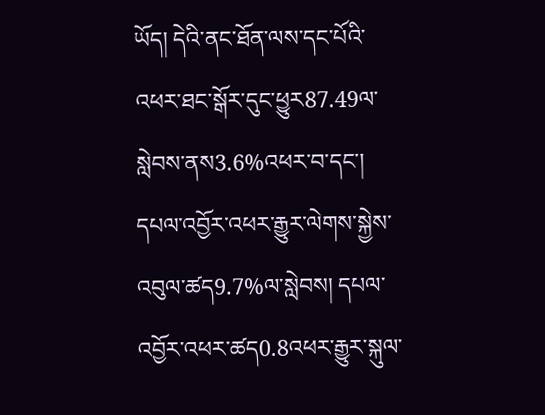ཡོད། དེའི་ནང་ཐོན་ལས་དང་པོའི་འཕར་ཐང་སྒོར་དུང་ཕྱུར87.49ལ་སླེབས་ནས3.6%འཕར་བ་དང་། དཔལ་འབྱོར་འཕར་རྒྱུར་ལེགས་སྐྱེས་འབུལ་ཚད9.7%ལ་སླེབས། དཔལ་འབྱོར་འཕར་ཚད0.8འཕར་རྒྱུར་སྐུལ་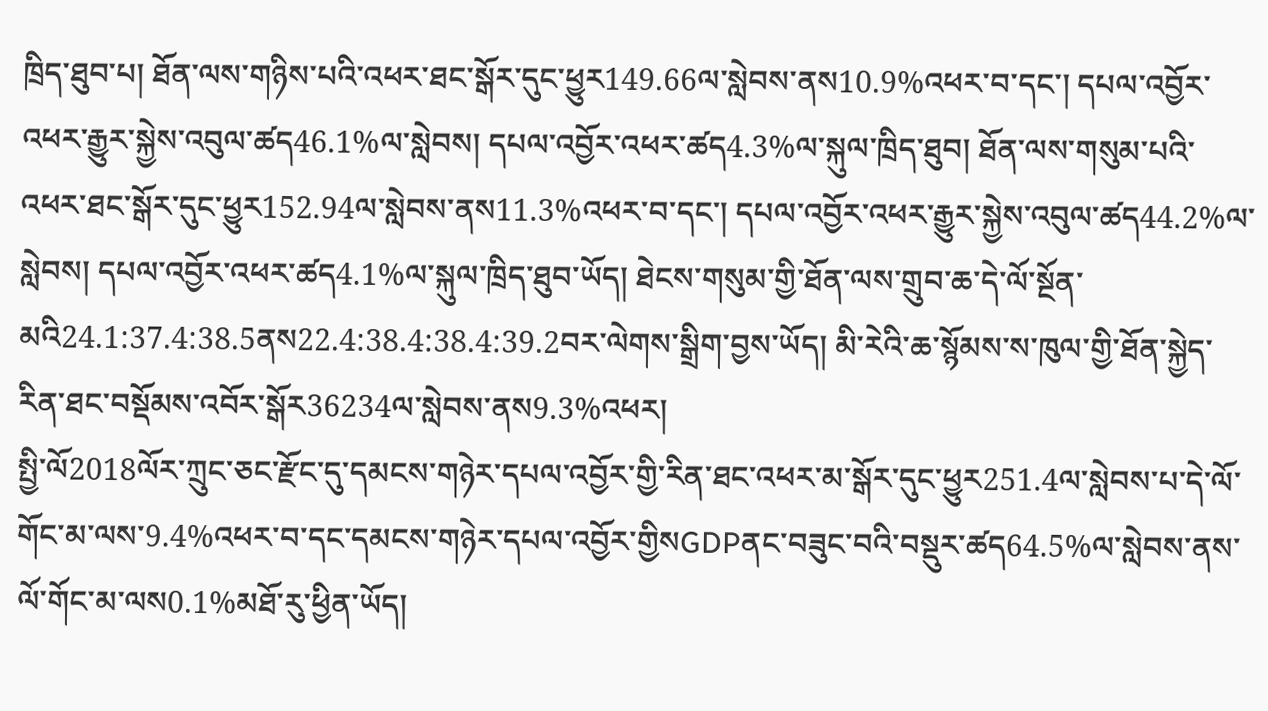ཁྲིད་ཐུབ་པ། ཐོན་ལས་གཉིས་པའི་འཕར་ཐང་སྒོར་དུང་ཕྱུར149.66ལ་སླེབས་ནས10.9%འཕར་བ་དང་། དཔལ་འབྱོར་འཕར་རྒྱུར་སྐྱེས་འབུལ་ཚད46.1%ལ་སླེབས། དཔལ་འབྱོར་འཕར་ཚད4.3%ལ་སྐུལ་ཁྲིད་ཐུབ། ཐོན་ལས་གསུམ་པའི་འཕར་ཐང་སྒོར་དུང་ཕྱུར152.94ལ་སླེབས་ནས11.3%འཕར་བ་དང་། དཔལ་འབྱོར་འཕར་རྒྱུར་སྐྱེས་འབུལ་ཚད44.2%ལ་སླེབས། དཔལ་འབྱོར་འཕར་ཚད4.1%ལ་སྐུལ་ཁྲིད་ཐུབ་ཡོད། ཐེངས་གསུམ་གྱི་ཐོན་ལས་གྲུབ་ཆ་དེ་ལོ་སྔོན་མའི24.1:37.4:38.5ནས22.4:38.4:38.4:39.2བར་ལེགས་སྒྲིག་བྱས་ཡོད། མི་རེའི་ཆ་སྙོམས་ས་ཁུལ་གྱི་ཐོན་སྐྱེད་རིན་ཐང་བསྡོམས་འབོར་སྒོར36234ལ་སླེབས་ནས9.3%འཕར།
སྤྱི་ལོ2018ལོར་ཀྲུང་ཅང་རྫོང་དུ་དམངས་གཉེར་དཔལ་འབྱོར་གྱི་རིན་ཐང་འཕར་མ་སྒོར་དུང་ཕྱུར251.4ལ་སླེབས་པ་དེ་ལོ་གོང་མ་ལས་9.4%འཕར་བ་དང་དམངས་གཉེར་དཔལ་འབྱོར་གྱིསGDPནང་བཟུང་བའི་བསྡུར་ཚད64.5%ལ་སླེབས་ནས་ལོ་གོང་མ་ལས0.1%མཐོ་རུ་ཕྱིན་ཡོད།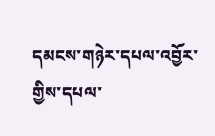དམངས་གཉེར་དཔལ་འབྱོར་གྱིས་དཔལ་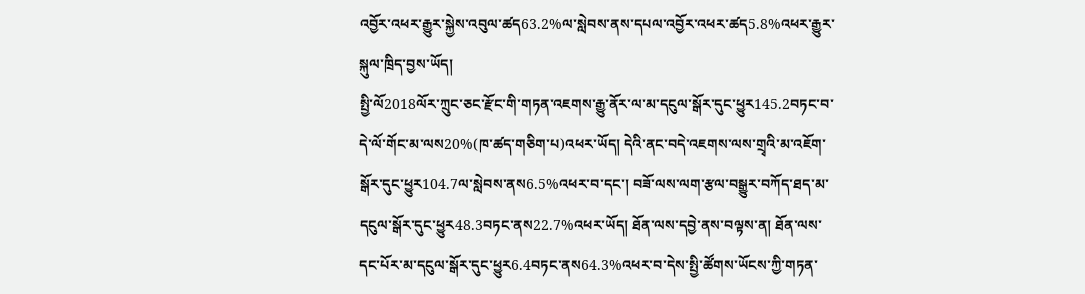འབྱོར་འཕར་རྒྱུར་སྐྱེས་འབུལ་ཚད63.2%ལ་སླེབས་ནས་དཔལ་འབྱོར་འཕར་ཚད5.8%འཕར་རྒྱུར་སྐུལ་ཁྲིད་བྱས་ཡོད།
སྤྱི་ལོ2018ལོར་ཀྲུང་ཅང་རྫོང་གི་གཏན་འཇགས་རྒྱུ་ནོར་ལ་མ་དངུལ་སྒོར་དུང་ཕྱུར145.2བཏང་བ་དེ་ལོ་གོང་མ་ལས20%(ཁ་ཚད་གཅིག་པ)འཕར་ཡོད། དེའི་ནང་བདེ་འཇགས་ལས་གྲྭའི་མ་འཇོག་སྒོར་དུང་ཕྱུར104.7ལ་སླེབས་ནས6.5%འཕར་བ་དང་། བཟོ་ལས་ལག་རྩལ་བསྒྱུར་བཀོད་ཐད་མ་དངུལ་སྒོར་དུང་ཕྱུར48.3བཏང་ནས22.7%འཕར་ཡོད། ཐོན་ལས་དབྱེ་ནས་བལྟས་ན། ཐོན་ལས་དང་པོར་མ་དངུལ་སྒོར་དུང་ཕྱུར6.4བཏང་ནས64.3%འཕར་བ་དེས་སྤྱི་ཚོགས་ཡོངས་ཀྱི་གཏན་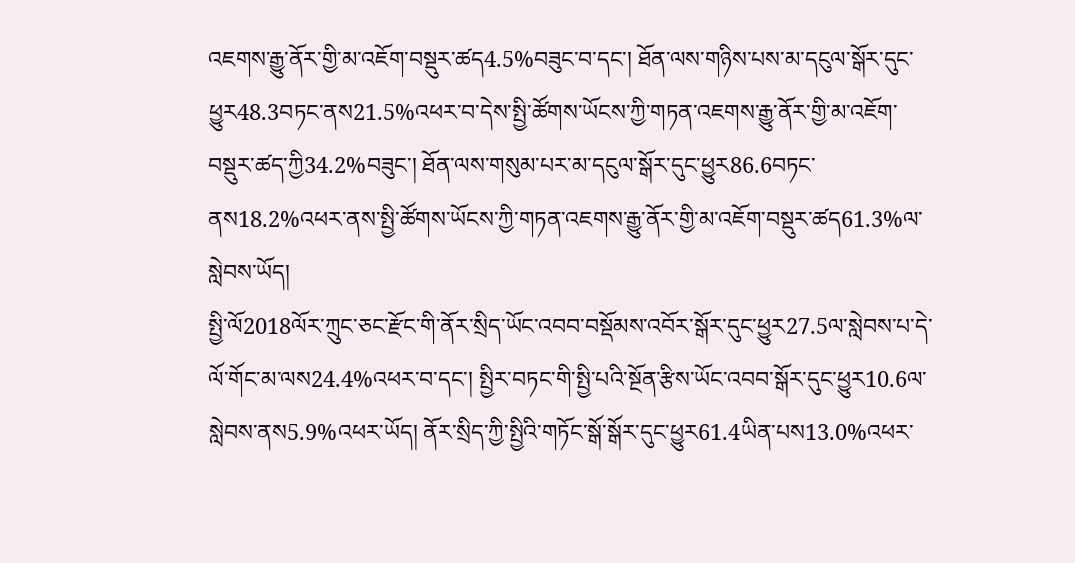འཇགས་རྒྱུ་ནོར་གྱི་མ་འཇོག་བསྡུར་ཚད4.5%བཟུང་བ་དང་། ཐོན་ལས་གཉིས་པས་མ་དངུལ་སྒོར་དུང་ཕྱུར48.3བཏང་ནས21.5%འཕར་བ་དེས་སྤྱི་ཚོགས་ཡོངས་ཀྱི་གཏན་འཇགས་རྒྱུ་ནོར་གྱི་མ་འཇོག་བསྡུར་ཚད་ཀྱི34.2%བཟུང་། ཐོན་ལས་གསུམ་པར་མ་དངུལ་སྒོར་དུང་ཕྱུར86.6བཏང་ནས18.2%འཕར་ནས་སྤྱི་ཚོགས་ཡོངས་ཀྱི་གཏན་འཇགས་རྒྱུ་ནོར་གྱི་མ་འཇོག་བསྡུར་ཚད61.3%ལ་སླེབས་ཡོད།
སྤྱི་ལོ2018ལོར་ཀྲུང་ཅང་རྫོང་གི་ནོར་སྲིད་ཡོང་འབབ་བསྡོམས་འབོར་སྒོར་དུང་ཕྱུར27.5ལ་སླེབས་པ་དེ་ལོ་གོང་མ་ལས24.4%འཕར་བ་དང་། སྤྱིར་བཏང་གི་སྤྱི་པའི་སྔོན་རྩིས་ཡོང་འབབ་སྒོར་དུང་ཕྱུར10.6ལ་སླེབས་ནས5.9%འཕར་ཡོད། ནོར་སྲིད་ཀྱི་སྤྱིའི་གཏོང་སྒོ་སྒོར་དུང་ཕྱུར61.4ཡིན་པས13.0%འཕར་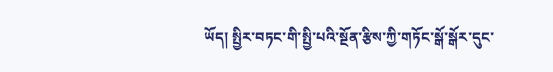ཡོད། སྤྱིར་བཏང་གི་སྤྱི་པའི་སྔོན་རྩིས་ཀྱི་གཏོང་སྒོ་སྒོར་དུང་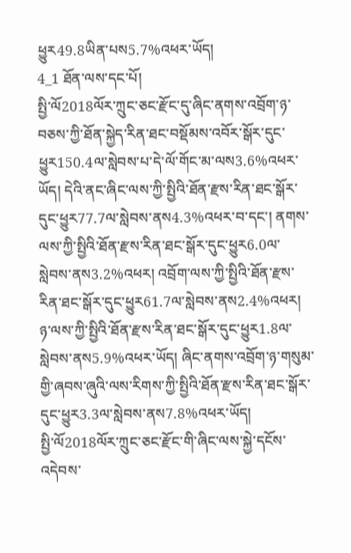ཕྱུར49.8ཡིན་པས5.7%འཕར་ཡོད།
4_1 ཐོན་ལས་དང་པོ།
སྤྱི་ལོ2018ལོར་ཀྲུང་ཅང་རྫོང་དུ་ཞིང་ནགས་འབྲོག་ཉ་བཅས་ཀྱི་ཐོན་སྐྱེད་རིན་ཐང་བསྡོམས་འབོར་སྒོར་དུང་ཕྱུར150.4ལ་སླེབས་པ་དེ་ལོ་གོང་མ་ལས3.6%འཕར་ཡོད། དེའི་ནང་ཞིང་ལས་ཀྱི་སྤྱིའི་ཐོན་རྫས་རིན་ཐང་སྒོར་དུང་ཕྱུར77.7ལ་སླེབས་ནས4.3%འཕར་བ་དང་། ནགས་ལས་ཀྱི་སྤྱིའི་ཐོན་རྫས་རིན་ཐང་སྒོར་དུང་ཕྱུར6.0ལ་སླེབས་ནས3.2%འཕར། འབྲོག་ལས་ཀྱི་སྤྱིའི་ཐོན་རྫས་རིན་ཐང་སྒོར་དུང་ཕྱུར61.7ལ་སླེབས་ནས2.4%འཕར། ཉ་ལས་ཀྱི་སྤྱིའི་ཐོན་རྫས་རིན་ཐང་སྒོར་དུང་ཕྱུར1.8ལ་སླེབས་ནས5.9%འཕར་ཡོད། ཞིང་ནགས་འབྲོག་ཉ་གསུམ་གྱི་ཞབས་ཞུའི་ལས་རིགས་ཀྱི་སྤྱིའི་ཐོན་རྫས་རིན་ཐང་སྒོར་དུང་ཕྱུར3.3ལ་སླེབས་ནས7.8%འཕར་ཡོད།
སྤྱི་ལོ2018ལོར་ཀྲུང་ཅང་རྫོང་གི་ཞིང་ལས་སྐྱེ་དངོས་འདེབས་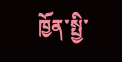ཁྱོན་སྤྱི་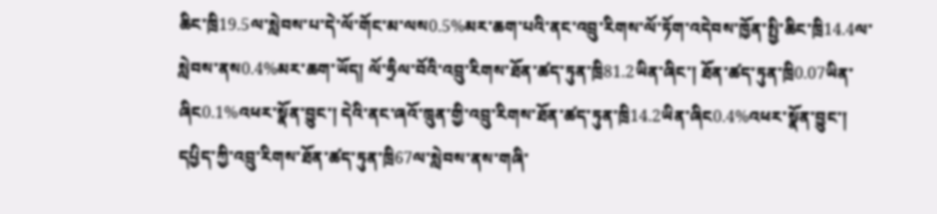ཆིང་ཁྲི19.5ལ་སླེབས་པ་དེ་ལོ་གོང་མ་ལས0.5%མར་ཆག་པའི་ནང་འབྲུ་རིགས་ལོ་ཏོག་འདེབས་ཁྱོན་སྤྱི་ཆིང་ཁྲི14.4ལ་སླེབས་ནས0.4%མར་ཆག་ཡོད། ལོ་ཧྲིལ་བོའི་འབྲུ་རིགས་ཐོན་ཚད་ཏུན་ཁྲི81.2ཡིན་ཞིང་། ཐོན་ཚད་ཏུན་ཁྲི0.07ཡིན་ཞིང0.1%འཕར་སྣོན་བྱུང་། དེའི་ནང་ཞའོ་ཁྲུན་གྱི་འབྲུ་རིགས་ཐོན་ཚད་ཏུན་ཁྲི14.2ཡིན་ཞིང0.4%འཕར་སྣོན་བྱུང་། དཔྱིད་ཀྱི་འབྲུ་རིགས་ཐོན་ཚད་ཏུན་ཁྲི67ལ་སླེབས་ནས་གཞི་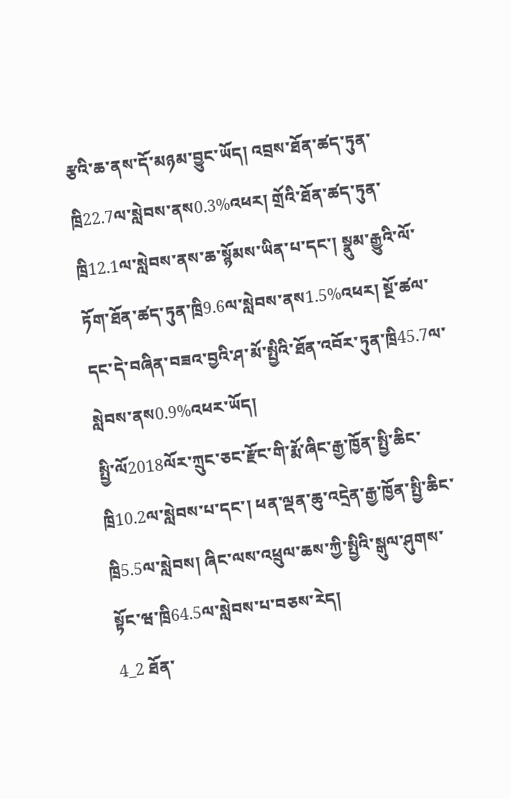རྩའི་ཆ་ནས་དོ་མཉམ་བྱུང་ཡོད། འབྲས་ཐོན་ཚད་ཏུན་ཁྲི22.7ལ་སླེབས་ནས0.3%འཕར། གྲོའི་ཐོན་ཚད་ཏུན་ཁྲི12.1ལ་སླེབས་ནས་ཆ་སྙོམས་ཡིན་པ་དང་། སྣུམ་རྒྱུའི་ལོ་ཏོག་ཐོན་ཚད་ཏུན་ཁྲི9.6ལ་སླེབས་ནས1.5%འཕར། སྔོ་ཚལ་དང་དེ་བཞིན་བཟའ་བྱའི་ཤ་མོ་སྤྱིའི་ཐོན་འབོར་ཏུན་ཁྲི45.7ལ་སླེབས་ནས0.9%འཕར་ཡོད།
སྤྱི་ལོ2018ལོར་ཀྲུང་ཅང་རྫོང་གི་རྨོ་ཞིང་རྒྱ་ཁྱོན་སྤྱི་ཆིང་ཁྲི10.2ལ་སླེབས་པ་དང་། ཕན་ལྡན་ཆུ་འདྲེན་རྒྱ་ཁྱོན་སྤྱི་ཆིང་ཁྲི5.5ལ་སླེབས། ཞིང་ལས་འཕྲུལ་ཆས་ཀྱི་སྤྱིའི་སྒུལ་ཤུགས་སྟོང་ཝ་ཁྲི64.5ལ་སླེབས་པ་བཅས་རེད།
4_2 ཐོན་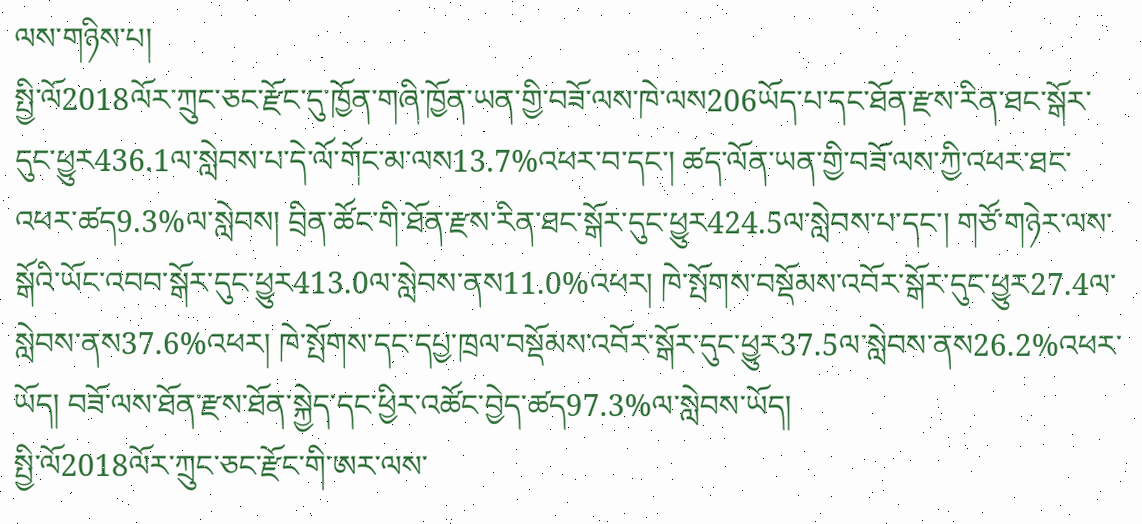ལས་གཉིས་པ།
སྤྱི་ལོ2018ལོར་ཀྲུང་ཅང་རྫོང་དུ་ཁྱོན་གཞི་ཁྱོན་ཡན་གྱི་བཟོ་ལས་ཁེ་ལས206ཡོད་པ་དང་ཐོན་རྫས་རིན་ཐང་སྒོར་དུང་ཕྱུར436.1ལ་སླེབས་པ་དེ་ལོ་གོང་མ་ལས13.7%འཕར་བ་དང་། ཚད་ལོན་ཡན་གྱི་བཟོ་ལས་ཀྱི་འཕར་ཐང་འཕར་ཚད9.3%ལ་སླེབས། བྲིན་ཚོང་གི་ཐོན་རྫས་རིན་ཐང་སྒོར་དུང་ཕྱུར424.5ལ་སླེབས་པ་དང་། གཙོ་གཉེར་ལས་སྒོའི་ཡོང་འབབ་སྒོར་དུང་ཕྱུར413.0ལ་སླེབས་ནས11.0%འཕར། ཁེ་སྤོགས་བསྡོམས་འབོར་སྒོར་དུང་ཕྱུར27.4ལ་སླེབས་ནས37.6%འཕར། ཁེ་སྤོགས་དང་དཔྱ་ཁྲལ་བསྡོམས་འབོར་སྒོར་དུང་ཕྱུར37.5ལ་སླེབས་ནས26.2%འཕར་ཡོད། བཟོ་ལས་ཐོན་རྫས་ཐོན་སྐྱེད་དང་ཕྱིར་འཚོང་བྱེད་ཚད97.3%ལ་སླེབས་ཡོད།
སྤྱི་ལོ2018ལོར་ཀྲུང་ཅང་རྫོང་གི་ཨར་ལས་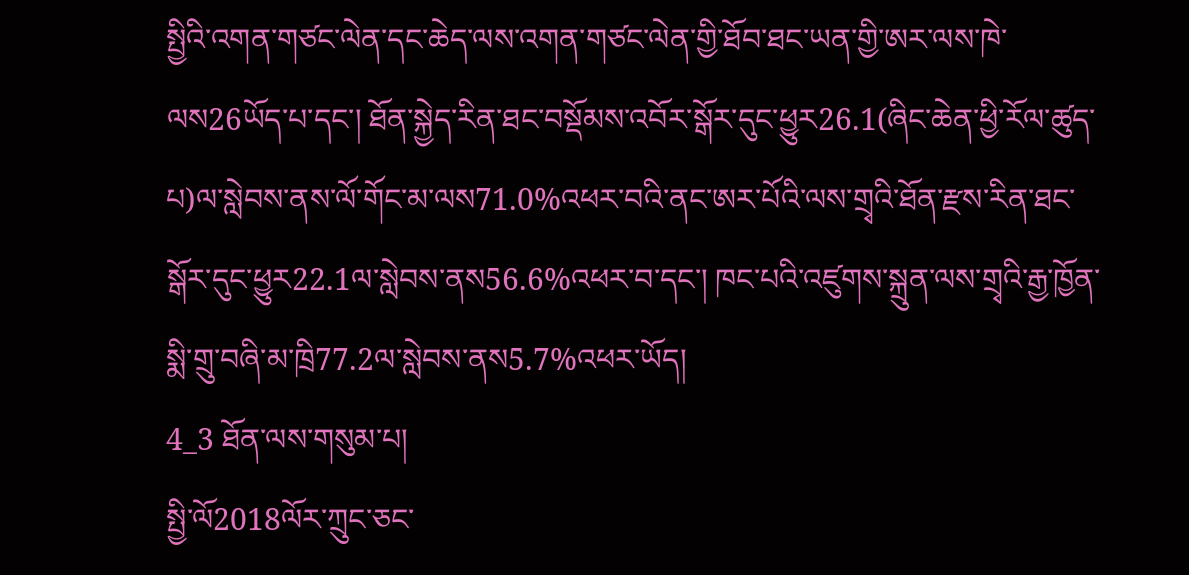སྤྱིའི་འགན་གཙང་ལེན་དང་ཆེད་ལས་འགན་གཙང་ལེན་གྱི་ཐོབ་ཐང་ཡན་གྱི་ཨར་ལས་ཁེ་ལས26ཡོད་པ་དང་། ཐོན་སྐྱེད་རིན་ཐང་བསྡོམས་འབོར་སྒོར་དུང་ཕྱུར26.1(ཞིང་ཆེན་ཕྱི་རོལ་ཚུད་པ)ལ་སླེབས་ནས་ལོ་གོང་མ་ལས71.0%འཕར་བའི་ནང་ཨར་པོའི་ལས་གྲྭའི་ཐོན་རྫས་རིན་ཐང་སྒོར་དུང་ཕྱུར22.1ལ་སླེབས་ནས56.6%འཕར་བ་དང་། ཁང་པའི་འཛུགས་སྐྲུན་ལས་གྲྭའི་རྒྱ་ཁྱོན་སྨི་གྲུ་བཞི་མ་ཁྲི77.2ལ་སླེབས་ནས5.7%འཕར་ཡོད།
4_3 ཐོན་ལས་གསུམ་པ།
སྤྱི་ལོ2018ལོར་ཀྲུང་ཅང་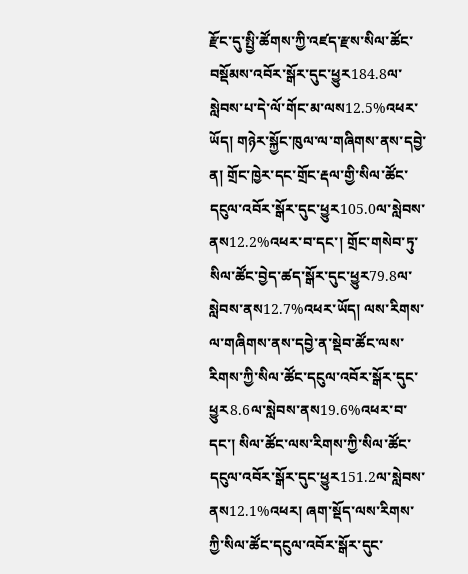རྫོང་དུ་སྤྱི་ཚོགས་ཀྱི་འཛད་རྫས་སིལ་ཚོང་བསྡོམས་འབོར་སྒོར་དུང་ཕྱུར184.8ལ་སླེབས་པ་དེ་ལོ་གོང་མ་ལས12.5%འཕར་ཡོད། གཉེར་སྐྱོང་ཁུལ་ལ་གཞིགས་ནས་དབྱེ་ན། གྲོང་ཁྱེར་དང་གྲོང་རྡལ་གྱི་སིལ་ཚོང་དངུལ་འབོར་སྒོར་དུང་ཕྱུར105.0ལ་སླེབས་ནས12.2%འཕར་བ་དང་། གྲོང་གསེབ་ཏུ་སིལ་ཚོང་བྱེད་ཚད་སྒོར་དུང་ཕྱུར79.8ལ་སླེབས་ནས12.7%འཕར་ཡོད། ལས་རིགས་ལ་གཞིགས་ནས་དབྱེ་ན་སྡེབ་ཚོང་ལས་རིགས་ཀྱི་སིལ་ཚོང་དངུལ་འབོར་སྒོར་དུང་ཕྱུར8.6ལ་སླེབས་ནས19.6%འཕར་བ་དང་། སིལ་ཚོང་ལས་རིགས་ཀྱི་སིལ་ཚོང་དངུལ་འབོར་སྒོར་དུང་ཕྱུར151.2ལ་སླེབས་ནས12.1%འཕར། ཞག་སྡོད་ལས་རིགས་ཀྱི་སིལ་ཚོང་དངུལ་འབོར་སྒོར་དུང་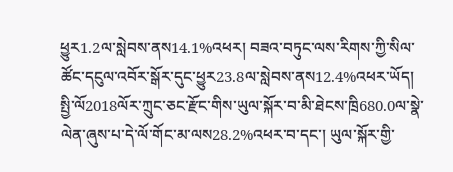ཕྱུར1.2ལ་སླེབས་ནས14.1%འཕར། བཟའ་བཏུང་ལས་རིགས་ཀྱི་སིལ་ཚོང་དངུལ་འབོར་སྒོར་དུང་ཕྱུར23.8ལ་སླེབས་ནས12.4%འཕར་ཡོད།
སྤྱི་ལོ2018ལོར་ཀྲུང་ཅང་རྫོང་གིས་ཡུལ་སྐོར་བ་མི་ཐེངས་ཁྲི680.0ལ་སྣེ་ལེན་ཞུས་པ་དེ་ལོ་གོང་མ་ལས28.2%འཕར་བ་དང་། ཡུལ་སྐོར་གྱི་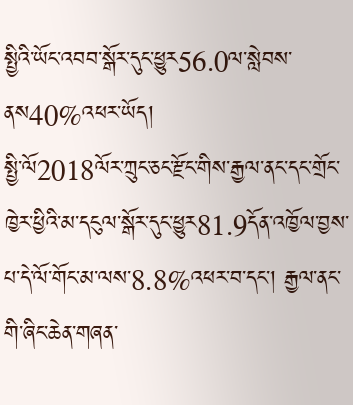སྤྱིའི་ཡོང་འབབ་སྒོར་དུང་ཕྱུར56.0ལ་སླེབས་ནས40%འཕར་ཡོད།
སྤྱི་ལོ2018ལོར་ཀྲུང་ཅང་རྫོང་གིས་རྒྱལ་ནང་དང་གྲོང་ཁྱེར་ཕྱིའི་མ་དངུལ་སྒོར་དུང་ཕྱུར81.9དོན་འཁྱོལ་བྱས་པ་དེ་ལོ་གོང་མ་ལས་8.8%འཕར་བ་དང་། རྒྱལ་ནང་གི་ཞིང་ཆེན་གཞན་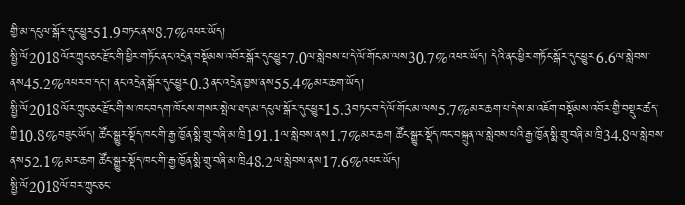གྱི་མ་དངུལ་སྒོར་དུང་ཕྱུར51.9བཏང་ནས8.7%འཕར་ཡོད།
སྤྱི་ལོ2018ལོར་ཀྲུང་ཅང་རྫོང་གི་ཕྱིར་གཏོང་ནང་འདྲེན་བསྡོམས་འབོར་སྒོར་དུང་ཕྱུར7.0ལ་སླེབས་པ་དེ་ལོ་གོང་མ་ལས30.7%འཕར་ཡོད། དེའི་ནང་ཕྱིར་གཏོང་སྒོར་དུང་ཕྱུར6.6ལ་སླེབས་ནས45.2%འཕར་བ་དང་། ནང་འདྲེན་སྒོར་དུང་ཕྱུར0.3ནང་འདྲེན་བྱས་ནས55.4%མར་ཆག་ཡོད།
སྤྱི་ལོ2018ལོར་ཀྲུང་ཅང་རྫོང་གི་ས་ཁང་བདག་ཁོངས་གསར་སྤེལ་ཐད་མ་དངུལ་སྒོར་དུང་ཕྱུར15.3བཏང་བ་དེ་ལོ་གོང་མ་ལས5.7%མར་ཆག་པ་དེས་མ་འཇོག་བསྡོམས་འབོར་གྱི་བསྡུར་ཚད་ཀྱི10.8%བཟུང་ཡོད། ཚོང་སྒྱུར་སྡོད་ཁང་གི་རྒྱ་ཁྱོན་སྨི་གྲུ་བཞི་མ་ཁྲི191.1ལ་སླེབས་ནས1.7%མར་ཆག ཚོང་སྒྱུར་སྡོད་ཁང་བསྐྲུན་ལ་སླེབས་པའི་རྒྱ་ཁྱོན་སྨི་གྲུ་བཞི་མ་ཁྲི34.8ལ་སླེབས་ནས52.1%མར་ཆག ཚོང་སྒྱུར་སྡོད་ཁང་གི་རྒྱ་ཁྱོན་སྨི་གྲུ་བཞི་མ་ཁྲི48.2ལ་སླེབས་ནས17.6%འཕར་ཡོད།
སྤྱི་ལོ2018ལོ་བར་ཀྲུང་ཅང་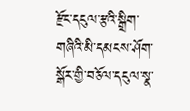རྫོང་དངུལ་རྩའི་སྒྲིག་གཞིའི་མི་དམངས་ཤོག་སྒོར་གྱི་བཅོལ་དངུལ་སྣ་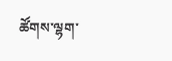ཚོགས་ལྷག་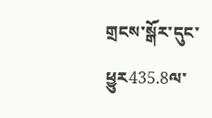གྲངས་སྒོར་དུང་ཕྱུར435.8ལ་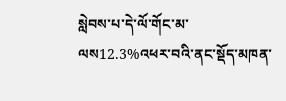སླེབས་པ་དེ་ལོ་གོང་མ་ལས12.3%འཕར་བའི་ནང་སྡོད་མཁན་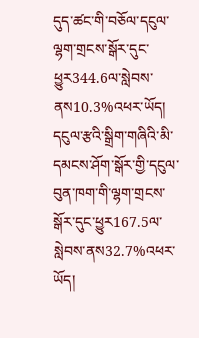དུད་ཚང་གི་བཅོལ་དངུལ་ལྷག་གྲངས་སྒོར་དུང་ཕྱུར344.6ལ་སླེབས་ནས10.3%འཕར་ཡོད། དངུལ་རྩའི་སྒྲིག་གཞིའི་མི་དམངས་ཤོག་སྒོར་གྱི་དངུལ་བུན་ཁག་གི་ལྷག་གྲངས་སྒོར་དུང་ཕྱུར167.5ལ་སླེབས་ནས32.7%འཕར་ཡོད།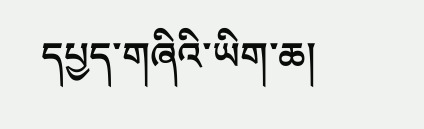དཔྱད་གཞིའི་ཡིག་ཆ།